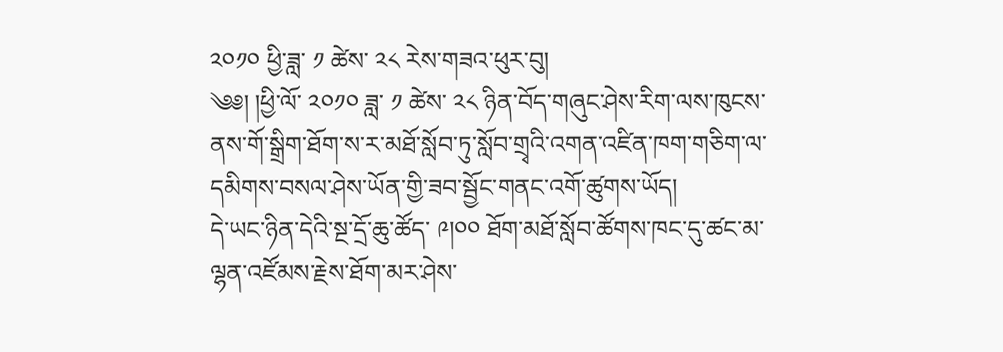༢༠༡༠ ཕྱི་ཟླ་ ༡ ཚེས་ ༢༨ རེས་གཟའ་ཕུར་བུ།
༄༅། །ཕྱི་ལོ་ ༢༠༡༠ ཟླ་ ༡ ཚེས་ ༢༨ ཉིན་བོད་གཞུང་ཤེས་རིག་ལས་ཁུངས་ནས་གོ་སྒྲིག་ཐོག་ས་ར་མཐོ་སློབ་ཏུ་སློབ་གྲྭའི་འགན་འཛིན་ཁག་གཅིག་ལ་དམིགས་བསལ་ཤེས་ཡོན་གྱི་ཟབ་སྦྱོང་གནང་འགོ་ཚུགས་ཡོད།
དེ་ཡང་ཉིན་དེའི་སྔ་དྲོ་ཆུ་ཚོད་ ༩།༠༠ ཐོག་མཐོ་སློབ་ཚོགས་ཁང་དུ་ཚང་མ་ལྷན་འཛོམས་རྗེས་ཐོག་མར་ཤེས་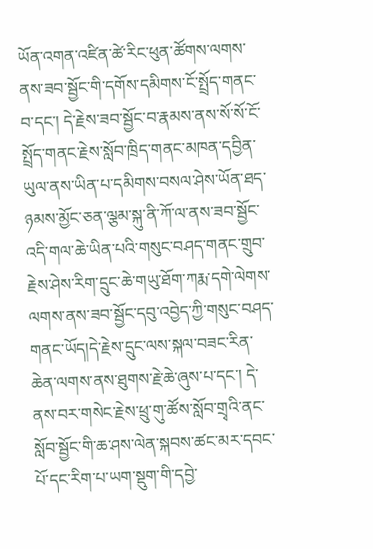ཡོན་འགན་འཛིན་ཚེ་རིང་ཕུན་ཚོགས་ལགས་ནས་ཟབ་སྦྱོང་གི་དགོས་དམིགས་ངོ་སྤྲོད་གནང་བ་དང་། དེ་རྗེས་ཟབ་སྦྱོང་བ་རྣམས་ནས་སོ་སོ་ངོ་སྤྲོད་གནང་རྗེས་སློབ་ཁྲིད་གནང་མཁན་དབྱིན་ཡུལ་ནས་ཡིན་པ་དམིགས་བསལ་ཤེས་ཡོན་ཐད་ཉམས་མྱོང་ཅན་ལྕམ་སྐུ་ནི་ཀོ་ལ་ནས་ཟབ་སྦྱོང་འདི་གལ་ཆེ་ཡིན་པའི་གསུང་བཤད་གནང་གྲུབ་རྗེས་ཤེས་རིག་དྲུང་ཆེ་གཡུ་ཐོག་ཀརྨ་དགེ་ལེགས་ལགས་ནས་ཟབ་སྦྱོང་དབུ་འབྱེད་ཀྱི་གསུང་བཤད་གནང་ཡོད།དེ་རྗེས་དྲུང་ལས་སྐལ་བཟང་རིན་ཆེན་ལགས་ནས་ཐུགས་རྗེ་ཆེ་ཞུས་པ་དང་། དེ་ནས་བར་གསེང་རྗེས་ཕྲུ་གུ་ཚོས་སློབ་གྲྭའི་ནང་སློབ་སྦྱོང་གི་ཆ་ཤས་ལེན་སྐབས་ཚང་མར་དབང་པོ་དང་རིག་པ་ཡག་སྡུག་གི་དབྱེ་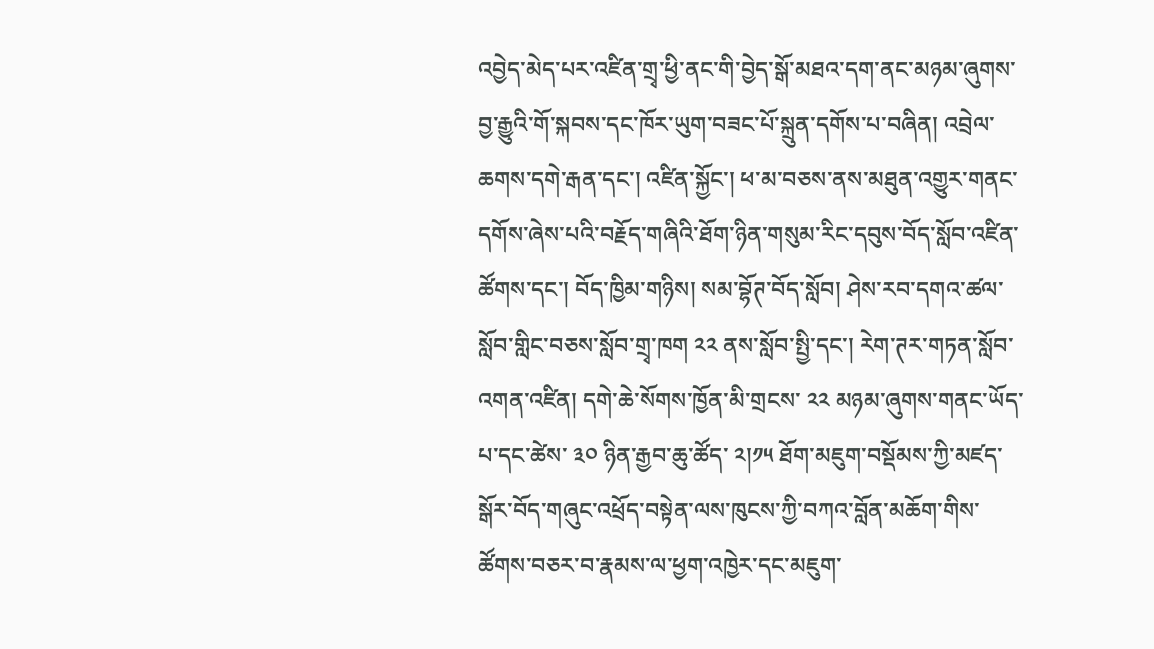འབྱེད་མེད་པར་འཛིན་གྲྭ་ཕྱི་ནང་གི་བྱེད་སྒོ་མཐའ་དག་ནང་མཉམ་ཞུགས་བྱ་རྒྱུའི་གོ་སྐབས་དང་ཁོར་ཡུག་བཟང་པོ་སྐྲུན་དགོས་པ་བཞིན། འབྲེལ་ཆགས་དགེ་རྒན་དང་། འཛིན་སྐྱོང་། ཕ་མ་བཅས་ནས་མཐུན་འགྱུར་གནང་དགོས་ཞེས་པའི་བརྗོད་གཞིའི་ཐོག་ཉིན་གསུམ་རིང་དབུས་བོད་སློབ་འཛིན་ཚོགས་དང་། བོད་ཁྱིམ་གཉིས། སམ་བྷོཊ་བོད་སློབ། ཤེས་རབ་དགའ་ཚལ་སློབ་གླིང་བཅས་སློབ་གྲྭ་ཁག ༢༢ ནས་སློབ་སྤྱི་དང་། རེག་ཊར་གཏན་སློབ་འགན་འཛིན། དགེ་ཆེ་སོགས་ཁྱོན་མི་གྲངས་ ༢༢ མཉམ་ཞུགས་གནང་ཡོད་པ་དང་ཚེས་ ༣༠ ཉིན་རྒྱབ་ཆུ་ཚོད་ ༢།༡༥ ཐོག་མཇུག་བསྡོམས་ཀྱི་མཛད་སྒོར་བོད་གཞུང་འཕྲོད་བསྟེན་ལས་ཁུངས་ཀྱི་བཀའ་བློན་མཆོག་གིས་ཚོགས་བཅར་བ་རྣམས་ལ་ཕྱག་འཁྱེར་དང་མཇུག་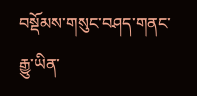བསྡོམས་གསུང་བཤད་གནང་རྒྱུ་ཡིན་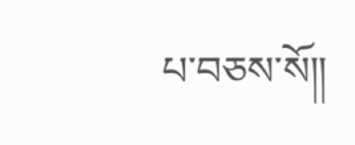པ་བཅས་སོ།།